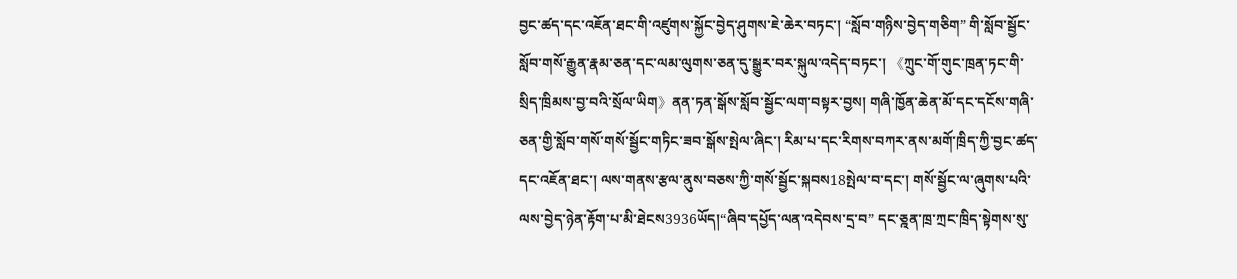བྱང་ཚད་དང་འཇོན་ཐང་གི་འཛུགས་སྐྱོང་བྱེད་ཤུགས་ཇེ་ཆེར་བཏང་། “སློབ་གཉིས་བྱེད་གཅིག” གི་སློབ་སྦྱོང་སློབ་གསོ་རྒྱུན་རྣམ་ཅན་དང་ལམ་ལུགས་ཅན་དུ་སྒྱུར་བར་སྐུལ་འདེད་བཏང་། 《ཀྲུང་གོ་གུང་ཁྲན་ཏང་གི་སྲིད་ཁྲིམས་བྱ་བའི་སྲོལ་ཡིག》ནན་ཏན་སྒོས་སློབ་སྦྱོང་ལག་བསྟར་བྱས། གཞི་ཁྱོན་ཆེན་མོ་དང་དངོས་གཞི་ཅན་གྱི་སློབ་གསོ་གསོ་སྦྱོང་གཏིང་ཟབ་སྒོས་སྤེལ་ཞིང་། རིམ་པ་དང་རིགས་བཀར་ནས་མགོ་ཁྲིད་ཀྱི་བྱང་ཚད་དང་འཇོན་ཐང་། ལས་གནས་རྩལ་ནུས་བཅས་ཀྱི་གསོ་སྦྱོང་སྐབས18སྤེལ་བ་དང་། གསོ་སྦྱོང་ལ་ཞུགས་པའི་ལས་བྱེད་ཉེན་རྟོག་པ་མི་ཐེངས3936ཡོད།“ཞིབ་དཔྱོད་ལན་འདེབས་དྲ་བ” དང་ཅྰན་ཁྲ་ཀྲང་ཁྲིད་སྟེགས་སུ་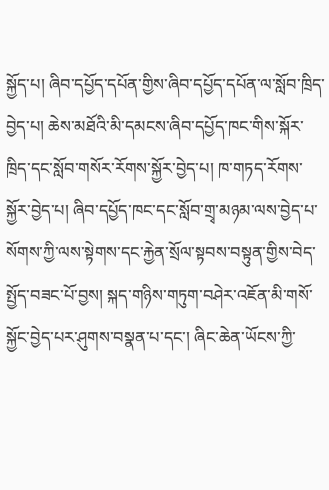སྐྱོད་པ། ཞིབ་དཔྱོད་དཔོན་གྱིས་ཞིབ་དཔྱོད་དཔོན་ལ་སློབ་ཁྲིད་བྱེད་པ། ཆེས་མཐོའི་མི་དམངས་ཞིབ་དཔྱོད་ཁང་གིས་སྐོར་ཁྲིད་དང་སློབ་གསོར་རོགས་སྐྱོར་བྱེད་པ། ཁ་གཏད་རོགས་སྐྱོར་བྱེད་པ། ཞིབ་དཔྱོད་ཁང་དང་སློབ་གྲྭ་མཉམ་ལས་བྱེད་པ་སོགས་ཀྱི་ལས་སྟེགས་དང་རྐྱེན་སྲོལ་སྟབས་བསྟུན་གྱིས་བེད་སྤྱོད་བཟང་པོ་བྱས། སྐད་གཉིས་གཏུག་བཤེར་འཇོན་མི་གསོ་སྐྱོང་བྱེད་པར་ཤུགས་བསྣན་པ་དང་། ཞིང་ཆེན་ཡོངས་ཀྱི་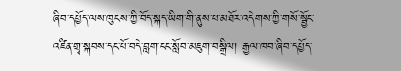ཞིབ་དཔྱོད་ལས་ཁུངས་ཀྱི་བོད་སྐད་ཡིག་གི་ནུས་པ་མཐོར་འདེགས་ཀྱི་གསོ་སྦྱོང་འཛིན་གྲྭ་སྐབས་དང་པོ་བདེ་བླག་ངང་སློབ་མཇུག་བསྒྲིལ། རྒྱལ་ཁབ་ཞིབ་དཔྱོད་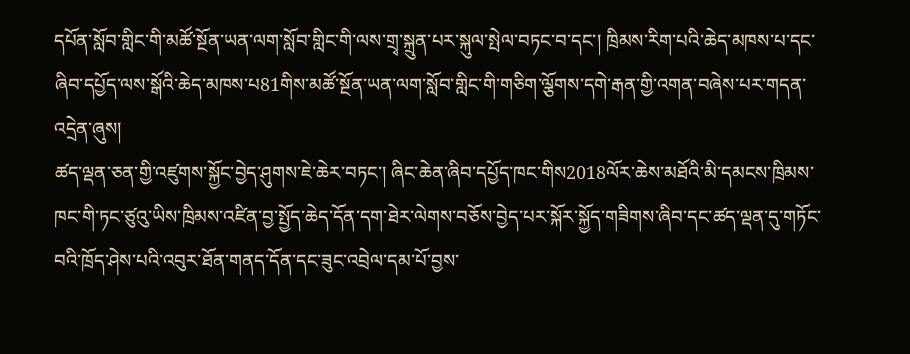དཔོན་སློབ་གླིང་གི་མཚོ་སྔོན་ཡན་ལག་སློབ་གླིང་གི་ལས་གྲྭ་སྐྲུན་པར་སྐུལ་སྤེལ་བཏང་བ་དང་། ཁྲིམས་རིག་པའི་ཆེད་མཁས་པ་དང་ཞིབ་དཔྱོད་ལས་སྒོའི་ཆེད་མཁས་པ81གིས་མཚོ་སྔོན་ཡན་ལག་སློབ་གླིང་གི་གཅིག་ལྕོགས་དགེ་རྒན་གྱི་འགན་བཞེས་པར་གདན་འདྲེན་ཞུས།
ཚད་ལྡན་ཅན་གྱི་འཛུགས་སྐྱོང་བྱེད་ཤུགས་ཇེ་ཆེར་བཏང་། ཞིང་ཆེན་ཞིབ་དཔྱོད་ཁང་གིས2018ལོར་ཆེས་མཐོའི་མི་དམངས་ཁྲིམས་ཁང་གི་ཏང་ཙུའུ་ཡིས་ཁྲིམས་འཛིན་བྱ་སྤྱོད་ཆེད་དོན་དག་ཐེར་ལེགས་བཅོས་བྱེད་པར་སྐོར་སྐྱོད་གཟིགས་ཞིབ་དང་ཚད་ལྡན་དུ་གཏོང་བའི་ཁྲོད་ཤེས་པའི་འབུར་ཐོན་གནད་དོན་དང་ཟུང་འབྲེལ་དམ་པོ་བྱས་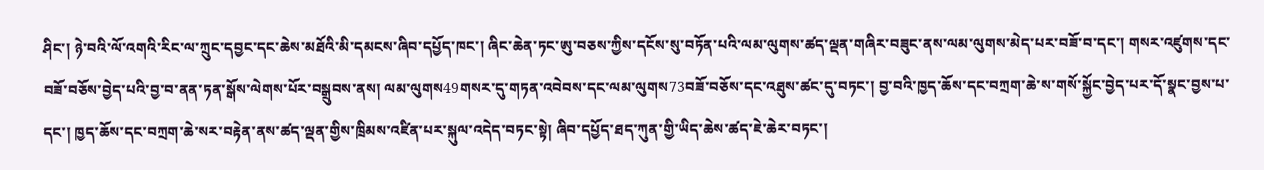ཤིང་། ཉེ་བའི་ལོ་འགའི་རིང་ལ་ཀྲུང་དབྱང་དང་ཆེས་མཐོའི་མི་དམངས་ཞིབ་དཔྱོད་ཁང་། ཞིང་ཆེན་ཏང་ཨུ་བཅས་ཀྱིས་དངོས་སུ་བཏོན་པའི་ལམ་ལུགས་ཚད་ལྡན་གཞིར་བཟུང་ནས་ལམ་ལུགས་མེད་པར་བཟོ་བ་དང་། གསར་འཛུགས་དང་བཟོ་བཅོས་བྱེད་པའི་བྱ་བ་ནན་ཏན་སྒོས་ལེགས་པོར་བསྒྲུབས་ནས། ལམ་ལུགས49གསར་དུ་གཏན་འབེབས་དང་ལམ་ལུགས73བཟོ་བཅོས་དང་འཐུས་ཚང་དུ་བཏང་། བྱ་བའི་ཁྱད་ཆོས་དང་བཀྲག་ཆེ་ས་གསོ་སྐྱོང་བྱེད་པར་དོ་སྣང་བྱས་པ་དང་། ཁྱད་ཆོས་དང་བཀྲག་ཆེ་སར་བརྟེན་ནས་ཚད་ལྡན་གྱིས་ཁྲིམས་འཛིན་པར་སྐུལ་འདེད་བཏང་སྟེ། ཞིབ་དཔྱོད་ཐད་ཀུན་གྱི་ཡིད་ཆེས་ཚད་ཇེ་ཆེར་བཏང་།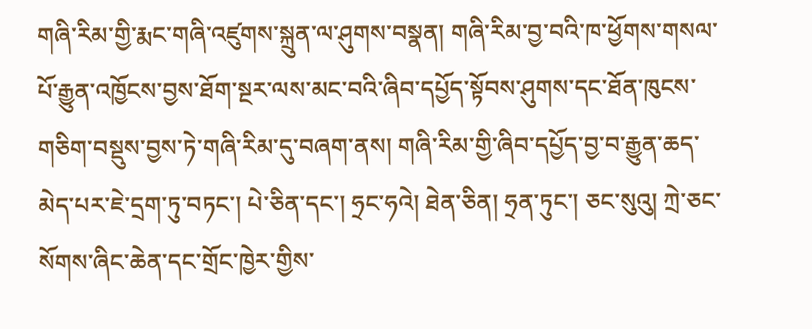གཞི་རིམ་གྱི་རྨང་གཞི་འཛུགས་སྐྲུན་ལ་ཤུགས་བསྣན། གཞི་རིམ་བྱ་བའི་ཁ་ཕྱོགས་གསལ་པོ་རྒྱུན་འཁྱོངས་བྱས་ཐོག་སྔར་ལས་མང་བའི་ཞིབ་དཔྱོད་སྟོབས་ཤུགས་དང་ཐོན་ཁུངས་གཅིག་བསྡུས་བྱས་ཏེ་གཞི་རིམ་དུ་བཞག་ནས། གཞི་རིམ་གྱི་ཞིབ་དཔྱོད་བྱ་བ་རྒྱུན་ཆད་མེད་པར་ཇེ་དྲག་ཏུ་བཏང་། པེ་ཅིན་དང་། ཧྲང་ཧའེ། ཐེན་ཅིན། ཧྲན་ཏུང་། ཅང་སུའུ། ཀྲེ་ཅང་སོགས་ཞིང་ཆེན་དང་གྲོང་ཁྱེར་གྱིས་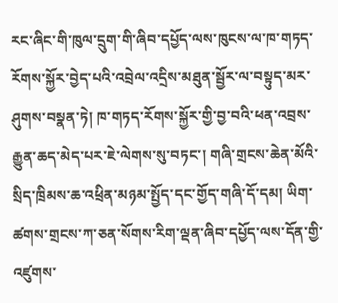རང་ཞིང་གི་ཁུལ་དྲུག་གི་ཞིབ་དཔྱོད་ལས་ཁུངས་ལ་ཁ་གཏད་རོགས་སྐྱོར་བྱེད་པའི་འབྲེལ་འདྲིས་མཐུན་སྦྱོར་ལ་བསྟུད་མར་ཤུགས་བསྣན་ཏེ། ཁ་གཏད་རོགས་སྐྱོར་གྱི་བྱ་བའི་ཕན་འབྲས་རྒྱུན་ཆད་མེད་པར་ཇེ་ལེགས་སུ་བཏང་། གཞི་གྲངས་ཆེན་མོའི་སྲིད་ཁྲིམས་ཆ་འཕྲིན་མཉམ་སྤྱོད་དང་གྱོད་གཞི་དོ་དམ། ཡིག་ཚགས་གྲངས་ཀ་ཅན་སོགས་རིག་ལྡན་ཞིབ་དཔྱོད་ལས་དོན་གྱི་འཛུགས་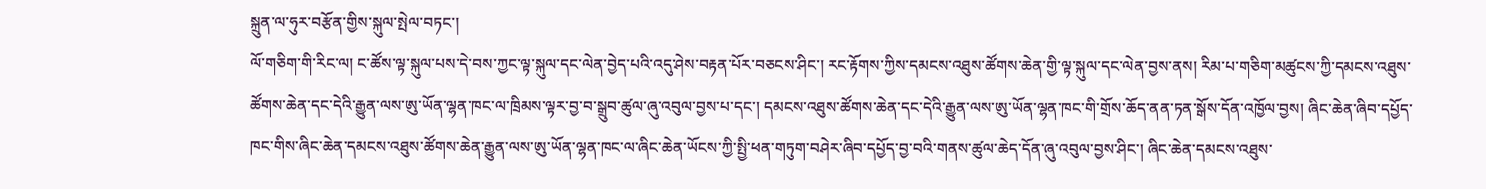སྐྲུན་ལ་ཧུར་བརྩོན་གྱིས་སྐུལ་སྤེལ་བཏང་།
ལོ་གཅིག་གི་རིང་ལ། ང་ཚོས་ལྟ་སྐུལ་པས་དེ་བས་ཀྱང་ལྟ་སྐུལ་དང་ལེན་བྱེད་པའི་འདུ་ཤེས་བརྟན་པོར་བཅངས་ཤིང་། རང་རྟོགས་ཀྱིས་དམངས་འཐུས་ཚོགས་ཆེན་གྱི་ལྟ་སྐུལ་དང་ལེན་བྱས་ནས། རིམ་པ་གཅིག་མཚུངས་ཀྱི་དམངས་འཐུས་ཚོགས་ཆེན་དང་དེའི་རྒྱུན་ལས་ཨུ་ཡོན་ལྷན་ཁང་ལ་ཁྲིམས་ལྟར་བྱ་བ་སྒྲུབ་ཚུལ་ཞུ་འབུལ་བྱས་པ་དང་། དམངས་འཐུས་ཚོགས་ཆེན་དང་དེའི་རྒྱུན་ལས་ཨུ་ཡོན་ལྷན་ཁང་གི་གྲོས་ཆོད་ནན་ཏན་སྒོས་དོན་འཁྱོལ་བྱས། ཞིང་ཆེན་ཞིབ་དཔྱོད་ཁང་གིས་ཞིང་ཆེན་དམངས་འཐུས་ཚོགས་ཆེན་རྒྱུན་ལས་ཨུ་ཡོན་ལྷན་ཁང་ལ་ཞིང་ཆེན་ཡོངས་ཀྱི་སྤྱི་ཕན་གཏུག་བཤེར་ཞིབ་དཔྱོད་བྱ་བའི་གནས་ཚུལ་ཆེད་དོན་ཞུ་འབུལ་བྱས་ཤིང་། ཞིང་ཆེན་དམངས་འཐུས་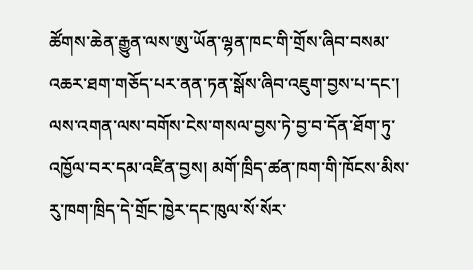ཚོགས་ཆེན་རྒྱུན་ལས་ཨུ་ཡོན་ལྷན་ཁང་གི་གྲོས་ཞིབ་བསམ་འཆར་ཐག་གཅོད་པར་ནན་ཏན་སྒོས་ཞིབ་འཇུག་བྱས་པ་དང་། ལས་འགན་ལས་བགོས་ངེས་གསལ་བྱས་ཏེ་བྱ་བ་དོན་ཐོག་ཏུ་འཁྱོལ་བར་དམ་འཛིན་བྱས། མགོ་ཁྲིད་ཚན་ཁག་གི་ཁོངས་མིས་རུ་ཁག་ཁྲིད་དེ་གྲོང་ཁྱེར་དང་ཁུལ་སོ་སོར་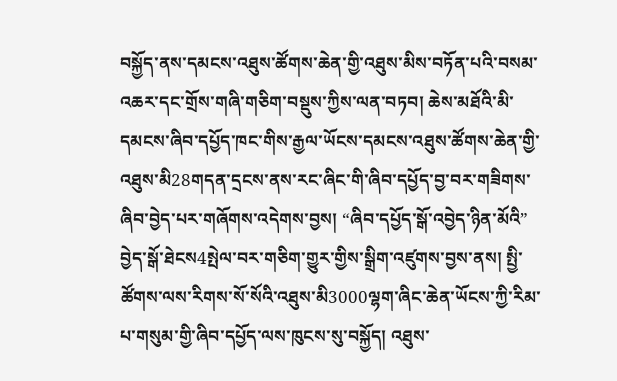བསྐྱོད་ནས་དམངས་འཐུས་ཚོགས་ཆེན་གྱི་འཐུས་མིས་བཏོན་པའི་བསམ་འཆར་དང་གྲོས་གཞི་གཅིག་བསྡུས་ཀྱིས་ལན་བཏབ། ཆེས་མཐོའི་མི་དམངས་ཞིབ་དཔྱོད་ཁང་གིས་རྒྱལ་ཡོངས་དམངས་འཐུས་ཚོགས་ཆེན་གྱི་འཐུས་མི28གདན་དྲངས་ནས་རང་ཞིང་གི་ཞིབ་དཔྱོད་བྱ་བར་གཟིགས་ཞིབ་བྱེད་པར་གཞོགས་འདེགས་བྱས། “ཞིབ་དཔྱོད་སྒོ་འབྱེད་ཉིན་མོའི” བྱེད་སྒོ་ཐེངས4སྤེལ་བར་གཅིག་གྱུར་གྱིས་སྒྲིག་འཛུགས་བྱས་ནས། སྤྱི་ཚོགས་ལས་རིགས་སོ་སོའི་འཐུས་མི3000ལྷག་ཞིང་ཆེན་ཡོངས་ཀྱི་རིམ་པ་གསུམ་གྱི་ཞིབ་དཔྱོད་ལས་ཁུངས་སུ་བསྐྱོད། འཐུས་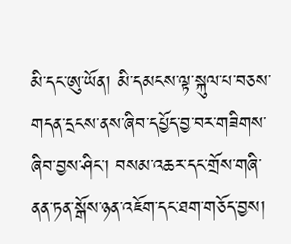མི་དང་ཨུ་ཡོན། མི་དམངས་ལྟ་སྐུལ་པ་བཅས་གདན་དྲངས་ནས་ཞིབ་དཔྱོད་བྱ་བར་གཟིགས་ཞིབ་བྱས་ཤིང་། བསམ་འཆར་དང་གྲོས་གཞི་ནན་ཏན་སྒོས་ཉན་འཇོག་དང་ཐག་གཅོད་བྱས།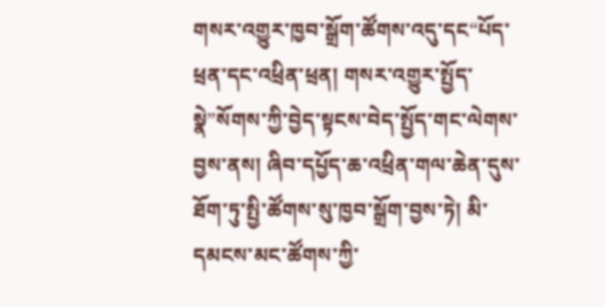གསར་འགྱུར་ཁྱབ་སྒྲོག་ཚོགས་འདུ་དང“པོད་ཕྲན་དང་འཕྲིན་ཕྲན། གསར་འགྱུར་སྤྱོད་སྣེ”སོགས་ཀྱི་བྱེད་སྟངས་བེད་སྤྱོད་གང་ལེགས་བྱས་ནས། ཞིབ་དཔྱོད་ཆ་འཕྲིན་གལ་ཆེན་དུས་ཐོག་ཏུ་སྤྱི་ཚོགས་སུ་ཁྱབ་སྒྲོག་བྱས་ཏེ། མི་དམངས་མང་ཚོགས་ཀྱི་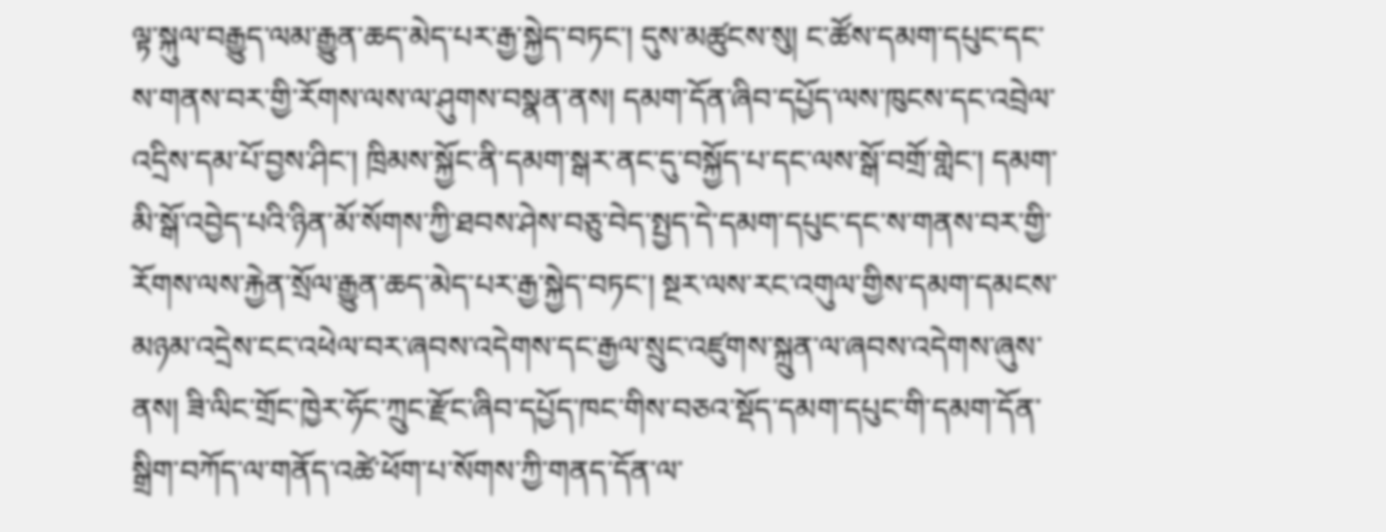ལྟ་སྐུལ་བརྒྱུད་ལམ་རྒྱུན་ཆད་མེད་པར་རྒྱ་སྐྱེད་བཏང་། དུས་མཚུངས་སུ། ང་ཚོས་དམག་དཔུང་དང་ས་གནས་བར་གྱི་རོགས་ལས་ལ་ཤུགས་བསྣན་ནས། དམག་དོན་ཞིབ་དཔྱོད་ལས་ཁུངས་དང་འབྲེལ་འདྲིས་དམ་པོ་བྱས་ཤིང་། ཁྲིམས་སྐྱོང་ནི་དམག་སྒར་ནང་དུ་བསྐྱོད་པ་དང་ལས་སྒོ་བགྲོ་གླེང་། དམག་མི་སྒོ་འབྱེད་པའི་ཉིན་མོ་སོགས་ཀྱི་ཐབས་ཤེས་བཅུ་བེད་སྤྱད་དེ་དམག་དཔུང་དང་ས་གནས་བར་གྱི་རོགས་ལས་རྐྱེན་སྲོལ་རྒྱུན་ཆད་མེད་པར་རྒྱ་སྐྱེད་བཏང་། སྔར་ལས་རང་འགུལ་གྱིས་དམག་དམངས་མཉམ་འདྲེས་ངང་འཕེལ་བར་ཞབས་འདེགས་དང་རྒྱལ་སྲུང་འཛུགས་སྐྲུན་ལ་ཞབས་འདེགས་ཞུས་ནས། ཟི་ལིང་གྲོང་ཁྱེར་ཧོང་ཀྲུང་རྫོང་ཞིབ་དཔྱོད་ཁང་གིས་བཅའ་སྡོད་དམག་དཔུང་གི་དམག་དོན་སྒྲིག་བཀོད་ལ་གནོད་འཚེ་ཕོག་པ་སོགས་ཀྱི་གནད་དོན་ལ་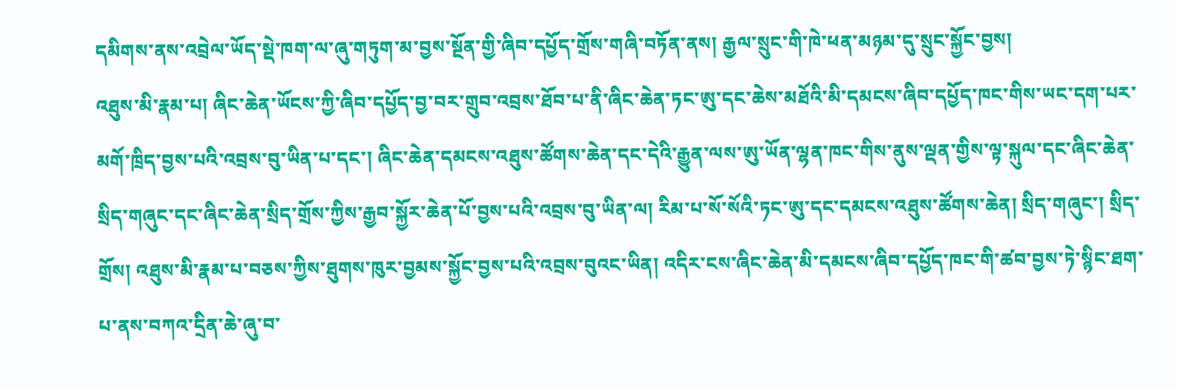དམིགས་ནས་འབྲེལ་ཡོད་སྡེ་ཁག་ལ་ཞུ་གཏུག་མ་བྱས་སྔོན་གྱི་ཞིབ་དཔྱོད་གྲོས་གཞི་བཏོན་ནས། རྒྱལ་སྲུང་གི་ཁེ་ཕན་མཉམ་དུ་སྲུང་སྐྱོང་བྱས།
འཐུས་མི་རྣམ་པ། ཞིང་ཆེན་ཡོངས་ཀྱི་ཞིབ་དཔྱོད་བྱ་བར་གྲུབ་འབྲས་ཐོབ་པ་ནི་ཞིང་ཆེན་ཏང་ཨུ་དང་ཆེས་མཐོའི་མི་དམངས་ཞིབ་དཔྱོད་ཁང་གིས་ཡང་དག་པར་མགོ་ཁྲིད་བྱས་པའི་འབྲས་བུ་ཡིན་པ་དང་། ཞིང་ཆེན་དམངས་འཐུས་ཚོགས་ཆེན་དང་དེའི་རྒྱུན་ལས་ཨུ་ཡོན་ལྷན་ཁང་གིས་ནུས་ལྡན་གྱིས་ལྟ་སྐུལ་དང་ཞིང་ཆེན་སྲིད་གཞུང་དང་ཞིང་ཆེན་སྲིད་གྲོས་ཀྱིས་རྒྱབ་སྐྱོར་ཆེན་པོ་བྱས་པའི་འབྲས་བུ་ཡིན་ལ། རིམ་པ་སོ་སོའི་ཏང་ཨུ་དང་དམངས་འཐུས་ཚོགས་ཆེན། སྲིད་གཞུང་། སྲིད་གྲོས། འཐུས་མི་རྣམ་པ་བཅས་ཀྱིས་ཐུགས་ཁུར་བྱམས་སྐྱོང་བྱས་པའི་འབྲས་བུའང་ཡིན། འདིར་ངས་ཞིང་ཆེན་མི་དམངས་ཞིབ་དཔྱོད་ཁང་གི་ཚབ་བྱས་ཏེ་སྙིང་ཐག་པ་ནས་བཀའ་དྲིན་ཆེ་ཞུ་བ་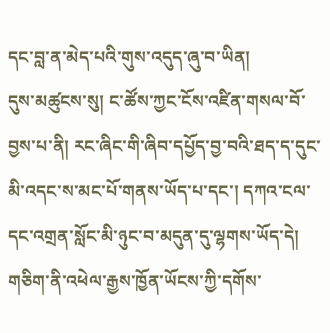དང་བླ་ན་མེད་པའི་གུས་འདུད་ཞུ་བ་ཡིན།
དུས་མཚུངས་སུ། ང་ཚོས་ཀྱང་ངོས་འཛིན་གསལ་བོ་བྱས་པ་ནི། རང་ཞིང་གི་ཞིབ་དཔྱོད་བྱ་བའི་ཐད་ད་དུང་མི་འདང་ས་མང་པོ་གནས་ཡོད་པ་དང་། དཀའ་ངལ་དང་འགྲན་སློང་མི་ཉུང་བ་མདུན་དུ་ལྷགས་ཡོད་དེ། གཅིག་ནི་འཕེལ་རྒྱས་ཁྱོན་ཡོངས་ཀྱི་དགོས་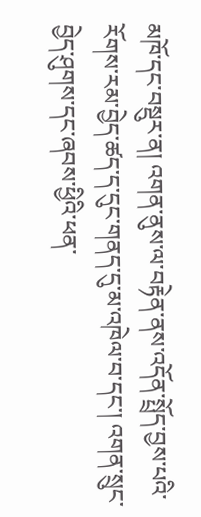མཁོ་དང་བསྡུར་ན། འགན་ནུས་ལ་བརྟེན་ནས་འདོན་སྤྲོད་བྱས་པའི་རོགས་རམ་བྱེད་ཚད་ད་དུང་གནད་དུ་མ་འཁེལ་བ་དང་། འགན་སྲུང་བྱེད་ཤུགས་དང་ཞབས་ཕྱིའི་ཕན་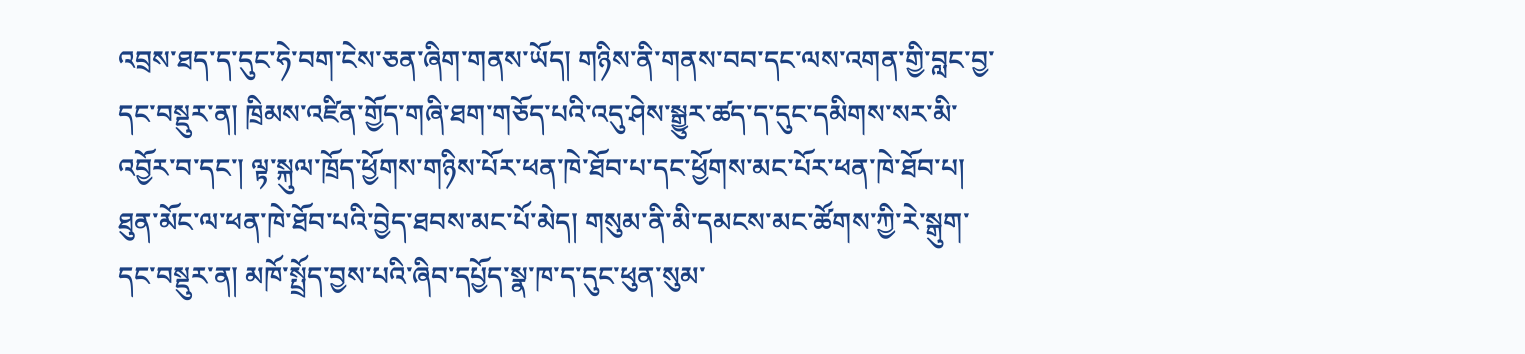འབྲས་ཐད་ད་དུང་ཧེ་བག་ངེས་ཅན་ཞིག་གནས་ཡོད། གཉིས་ནི་གནས་བབ་དང་ལས་འགན་གྱི་བླང་བྱ་དང་བསྡུར་ན། ཁྲིམས་འཛིན་གྱོད་གཞི་ཐག་གཅོད་པའི་འདུ་ཤེས་སྒྱུར་ཚད་ད་དུང་དམིགས་སར་མི་འབྱོར་བ་དང་། ལྟ་སྐུལ་ཁྲོད་ཕྱོགས་གཉིས་པོར་ཕན་ཁེ་ཐོབ་པ་དང་ཕྱོགས་མང་པོར་ཕན་ཁེ་ཐོབ་པ། ཐུན་མོང་ལ་ཕན་ཁེ་ཐོབ་པའི་བྱེད་ཐབས་མང་པོ་མེད། གསུམ་ནི་མི་དམངས་མང་ཚོགས་ཀྱི་རེ་སྒུག་དང་བསྡུར་ན། མཁོ་སྤྲོད་བྱས་པའི་ཞིབ་དཔྱོད་སྣ་ཁ་ད་དུང་ཕུན་སུམ་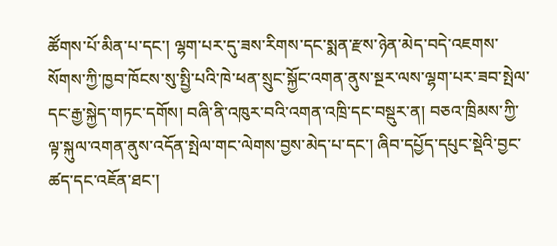ཚོགས་པོ་མིན་པ་དང་། ལྷག་པར་དུ་ཟས་རིགས་དང་སྨན་རྫས་ཉེན་མེད་བདེ་འཇགས་སོགས་ཀྱི་ཁྱབ་ཁོངས་སུ་སྤྱི་པའི་ཁེ་ཕན་སྲུང་སྐྱོང་འགན་ནུས་སྔར་ལས་ལྷག་པར་ཟབ་སྤེལ་དང་རྒྱ་སྐྱེད་གཏང་དགོས། བཞི་ནི་འཁུར་བའི་འགན་འཁྲི་དང་བསྡུར་ན། བཅའ་ཁྲིམས་ཀྱི་ལྟ་སྐུལ་འགན་ནུས་འདོན་སྤེལ་གང་ལེགས་བྱས་མེད་པ་དང་། ཞིབ་དཔྱོད་དཔུང་སྡེའི་བྱང་ཚད་དང་འཇོན་ཐང་།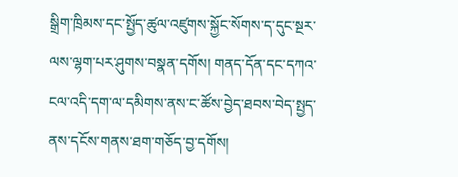སྒྲིག་ཁྲིམས་དང་སྤྱོད་ཚུལ་འཛུགས་སྐྱོང་སོགས་ད་དུང་སྔར་ལས་ལྷག་པར་ཤུགས་བསྣན་དགོས། གནད་དོན་དང་དཀའ་ངལ་འདི་དག་ལ་དམིགས་ནས་ང་ཚོས་བྱེད་ཐབས་བེད་སྤྱད་ནས་དངོས་གནས་ཐག་གཅོད་བྱ་དགོས།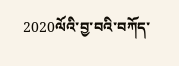2020ལོའི་བྱ་བའི་བཀོད་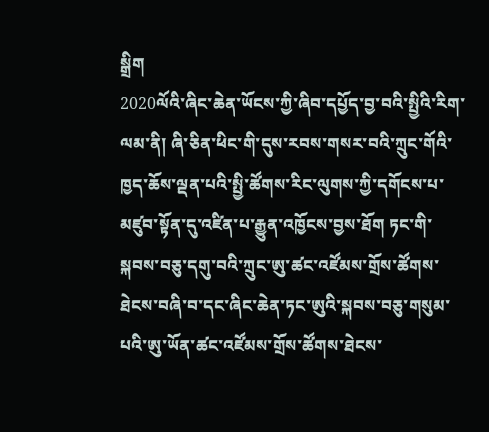སྒྲིག
2020ལོའི་ཞིང་ཆེན་ཡོངས་ཀྱི་ཞིབ་དཔྱོད་བྱ་བའི་སྤྱིའི་རིག་ལམ་ནི། ཞི་ཅིན་ཕིང་གི་དུས་རབས་གསར་བའི་ཀྲུང་གོའི་ཁྱད་ཆོས་ལྡན་པའི་སྤྱི་ཚོགས་རིང་ལུགས་ཀྱི་དགོངས་པ་མཛུབ་སྟོན་དུ་འཛིན་པ་རྒྱུན་འཁྱོངས་བྱས་ཐོག ཏང་གི་སྐབས་བཅུ་དགུ་བའི་ཀྲུང་ཨུ་ཚང་འཛོམས་གྲོས་ཚོགས་ཐེངས་བཞི་བ་དང་ཞིང་ཆེན་ཏང་ཨུའི་སྐབས་བཅུ་གསུམ་པའི་ཨུ་ཡོན་ཚང་འཛོམས་གྲོས་ཚོགས་ཐེངས་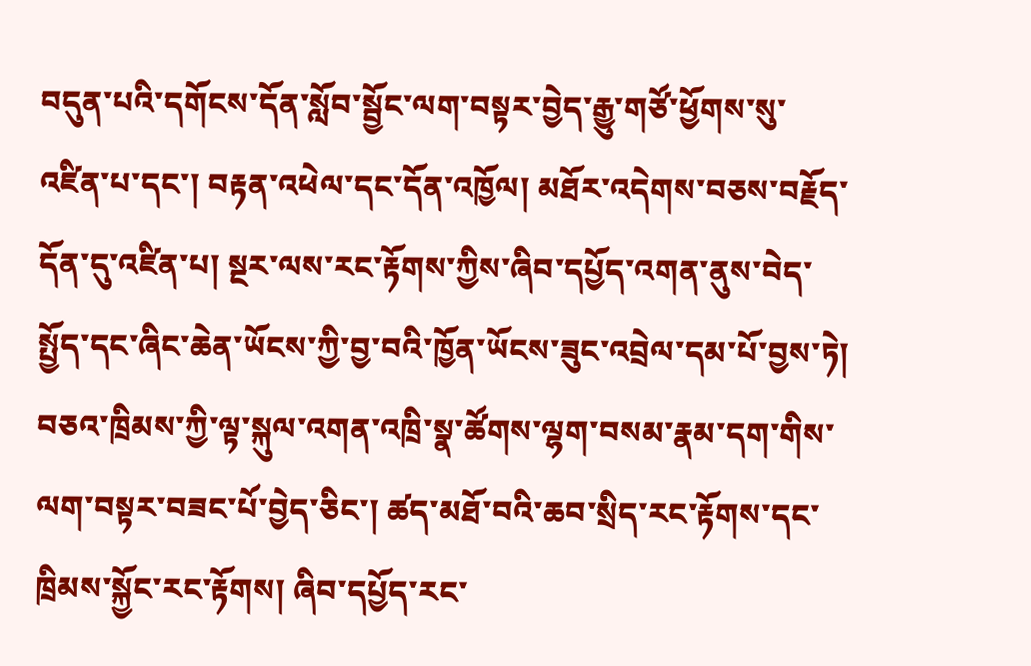བདུན་པའི་དགོངས་དོན་སློབ་སྦྱོང་ལག་བསྟར་བྱེད་རྒྱུ་གཙོ་ཕྱོགས་སུ་འཛིན་པ་དང་། བརྟན་འཕེལ་དང་དོན་འཁྱོལ། མཐོར་འདེགས་བཅས་བརྗོད་དོན་དུ་འཛིན་པ། སྔར་ལས་རང་རྟོགས་ཀྱིས་ཞིབ་དཔྱོད་འགན་ནུས་བེད་སྤྱོད་དང་ཞིང་ཆེན་ཡོངས་ཀྱི་བྱ་བའི་ཁྱོན་ཡོངས་ཟུང་འབྲེལ་དམ་པོ་བྱས་ཏེ། བཅའ་ཁྲིམས་ཀྱི་ལྟ་སྐུལ་འགན་འཁྲི་སྣ་ཚོགས་ལྷག་བསམ་རྣམ་དག་གིས་ལག་བསྟར་བཟང་པོ་བྱེད་ཅིང་། ཚད་མཐོ་བའི་ཆབ་སྲིད་རང་རྟོགས་དང་ཁྲིམས་སྐྱོང་རང་རྟོགས། ཞིབ་དཔྱོད་རང་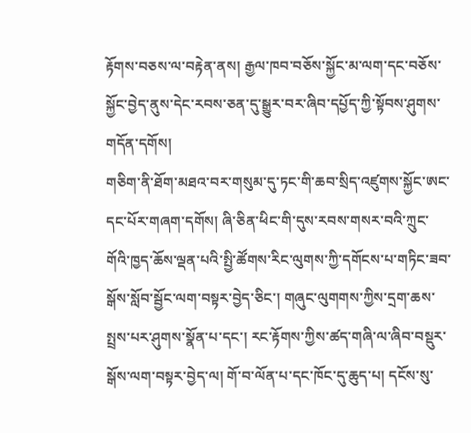རྟོགས་བཅས་ལ་བརྟེན་ནས། རྒྱལ་ཁབ་བཅོས་སྐྱོང་མ་ལག་དང་བཅོས་སྐྱོང་བྱེད་ནུས་དེང་རབས་ཅན་དུ་སྒྱུར་བར་ཞིབ་དཔྱོད་ཀྱི་སྟོབས་ཤུགས་གདོན་དགོས།
གཅིག་ནི་ཐོག་མཐའ་བར་གསུམ་དུ་ཏང་གི་ཆབ་སྲིད་འཛུགས་སྐྱོང་ཨང་དང་པོར་གཞག་དགོས། ཞི་ཅིན་ཕིང་གི་དུས་རབས་གསར་བའི་ཀྲུང་གོའི་ཁྱད་ཆོས་ལྡན་པའི་སྤྱི་ཚོགས་རིང་ལུགས་ཀྱི་དགོངས་པ་གཏིང་ཟབ་སྒོས་སློབ་སྦྱོང་ལག་བསྟར་བྱེད་ཅིང་། གཞུང་ལུགགས་ཀྱིས་དྲག་ཆས་སྤྲས་པར་ཤུགས་སྣོན་པ་དང་། རང་རྟོགས་ཀྱིས་ཚད་གཞི་ལ་ཞིབ་བསྡུར་སྒོས་ལག་བསྟར་བྱེད་ལ། གོ་བ་ལོན་པ་དང་ཁོང་དུ་ཆུད་པ། དངོས་སུ་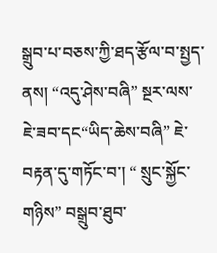སྒྲུབ་པ་བཅས་ཀྱི་ཐད་རྩོལ་བ་སྤྱད་ནས། “འདུ་ཤེས་བཞི” སྔར་ལས་ཇེ་ཟབ་དང“ཡིད་ཆེས་བཞི” ཇེ་བརྟན་དུ་གཏོང་བ་། “ སྲུང་སྐྱོང་གཉིས” བསྒྲུབ་ཐུབ་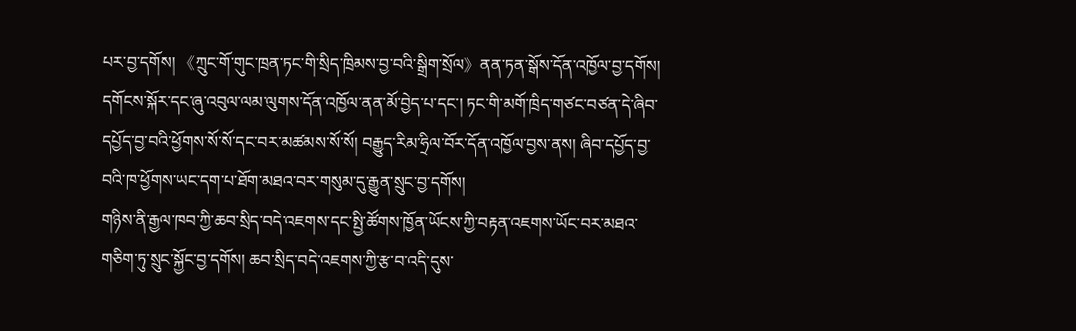པར་བྱ་དགོས། 《ཀྲུང་གོ་གུང་ཁྲན་ཏང་གི་སྲིད་ཁྲིམས་བྱ་བའི་སྒྲིག་སྲོལ》ནན་ཏན་སྒོས་དོན་འཁྱོལ་བྱ་དགོས། དགོངས་སྐོར་དང་ཞུ་འབུལ་ལམ་ལུགས་དོན་འཁྱོལ་ནན་མོ་བྱེད་པ་དང་། ཏང་གི་མགོ་ཁྲིད་གཙང་བཙན་དེ་ཞིབ་དཔྱོད་བྱ་བའི་ཕྱོགས་སོ་སོ་དང་བར་མཚམས་སོ་སོ། བརྒྱུད་རིམ་ཧྲིལ་བོར་དོན་འཁྱོལ་བྱས་ནས། ཞིབ་དཔྱོད་བྱ་བའི་ཁ་ཕྱོགས་ཡང་དག་པ་ཐོག་མཐའ་བར་གསུམ་དུ་རྒྱུན་སྲུང་བྱ་དགོས།
གཉིས་ནི་རྒྱལ་ཁབ་ཀྱི་ཆབ་སྲིད་བདེ་འཇགས་དང་སྤྱི་ཚོགས་ཁྱོན་ཡོངས་ཀྱི་བརྟན་འཇགས་ཡོང་བར་མཐའ་གཅིག་ཏུ་སྲུང་སྐྱོང་བྱ་དགོས། ཆབ་སྲིད་བདེ་འཇགས་ཀྱི་རྩ་བ་འདི་དུས་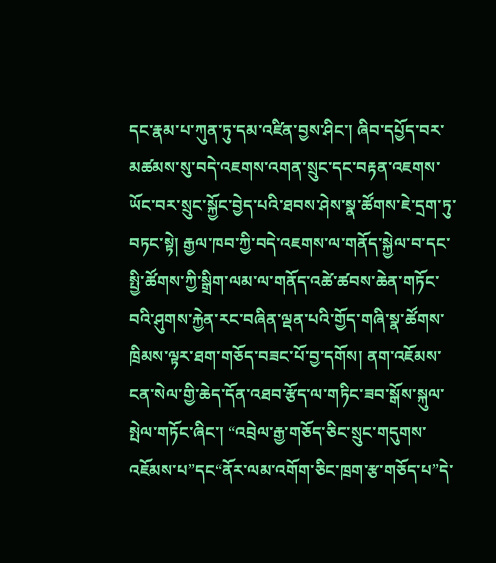དང་རྣམ་པ་ཀུན་ཏུ་དམ་འཛིན་བྱས་ཤིང་། ཞིབ་དཔྱོད་བར་མཚམས་སུ་བདེ་འཇགས་འགན་སྲུང་དང་བརྟན་འཇགས་ཡོང་བར་སྲུང་སྐྱོང་བྱེད་པའི་ཐབས་ཤེས་སྣ་ཚོགས་ཇེ་དྲག་ཏུ་བཏང་སྟེ། རྒྱལ་ཁབ་ཀྱི་བདེ་འཇགས་ལ་གནོད་སྐྱེལ་བ་དང་སྤྱི་ཚོགས་ཀྱི་སྒྲིག་ལམ་ལ་གནོད་འཚེ་ཚབས་ཆེན་གཏོང་བའི་ཤུགས་རྐྱེན་རང་བཞིན་ལྡན་པའི་གྱོད་གཞི་སྣ་ཚོགས་ཁྲིམས་ལྟར་ཐག་གཅོད་བཟང་པོ་བྱ་དགོས། ནག་འཇོམས་ངན་སེལ་གྱི་ཆེད་དོན་འཐབ་རྩོད་ལ་གཏིང་ཟབ་སྒོས་སྐུལ་སྤེལ་གཏོང་ཞིང་། “འབྲེལ་རྒྱ་གཅོད་ཅིང་སྲུང་གདུགས་འཇོམས་པ”དང“ནོར་ལམ་འགོག་ཅིང་ཁྲག་རྩ་གཅོད་པ”དེ་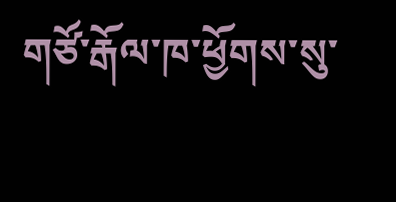གཙོ་རྒོལ་ཁ་ཕྱོགས་སུ་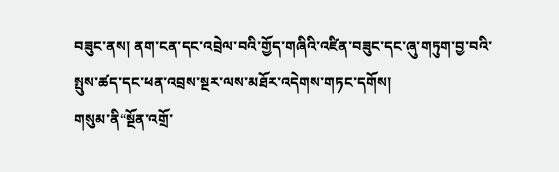བཟུང་ནས། ནག་ངན་དང་འབྲེལ་བའི་གྱོད་གཞིའི་འཛིན་བཟུང་དང་ཞུ་གཏུག་བྱ་བའི་སྤུས་ཚད་དང་ཕན་འབྲས་སྔར་ལས་མཐོར་འདེགས་གཏང་དགོས།
གསུམ་ནི“སྔོན་འགྲོ་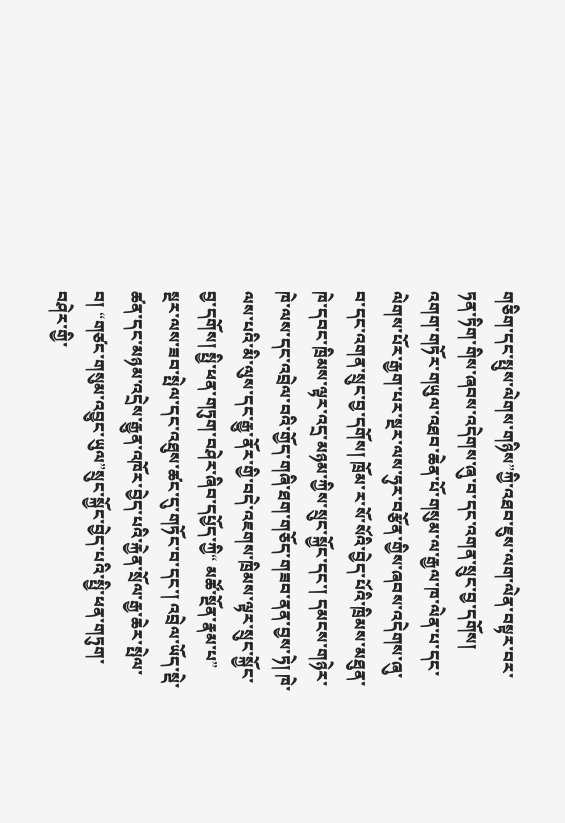གཅིག་དང་སྤུས་ལེགས་གཉིས”ཀྱི་འཐབ་ཇུས་ལག་ལེན་བསྟར་བར་ཏན་ཏིག་གིས་ཞབས་འདེགས་ཞུ་བ་དང་འགན་སྲུང་བྱ་དགོས། འགག་གཏོར་གཡུལ་འཐབ་ཆེན་པོ་གསུམ་ལ་རྒྱལ་ཁ་ལེན་པ་དང་ལེགས་པོར་རྒྱག་པར་སྔར་ལས་ཧུར་བརྩོན་གྱིས་ཞབས་འདེགས་ཞུ་བ་དང་འགན་སྲུང་བྱ་དགོས། ཁྲོམ་ར་སོ་སོའི་བྱེད་པོའི་ཁྲིམས་མཐུན་ཁེ་དབང་ཁྲིམས་ལྟར་འདྲ་མཉམ་ཀྱིས་སྲུང་སྐྱོང་དང་། དམངས་གཉེར་ཁེ་ལས་དང་འབྲེལ་བའི་གྱོད་གཞི་ཐག་གཅོད་གཟབ་ནན་བྱས་ཏེ། ཁེ་ལས་པའི་མི་ལུས་དང་རྒྱུ་ནོར་གྱི་བདེ་འཇགས་ཁྲིམས་ལྟར་སྲུང་སྐྱོང་བྱ་དགོས། སྤྱི་ཕན་གཏུག་བཤེར་ཞིབ་དཔྱོད་ཀྱི“ མཚོ་སྔོན་རྣམ་པ” སྔར་ལས་ཟབ་སྤེལ་དང་འཐུས་ཚང་དུ་གཏོང་བ་དང་། འབྲེལ་ཡོད་སྡེ་ཚན་དང་མཉམ་འདྲེས་རྒྱུན་འཁོར་བྱེད་པའི་རྐྱེན་སྲོལ་རྒྱ་ཆེར་སྤེལ་བ། “གཙང་གསུམ་འབྱུང་ཡུལ”སྲུང་སྐྱོང་བྱེད་པའི་སྤྱི་ཕན་གཏུག་བཤེར་གྱི་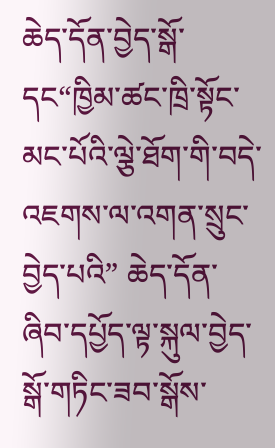ཆེད་དོན་བྱེད་སྒོ་དང“ཁྱིམ་ཚང་ཁྲི་སྟོང་མང་པོའི་ལྕེ་ཐོག་གི་བདེ་འཇགས་ལ་འགན་སྲུང་བྱེད་པའི” ཆེད་དོན་ཞིབ་དཔྱོད་ལྟ་སྐུལ་བྱེད་སྒོ་གཏིང་ཟབ་སྒོས་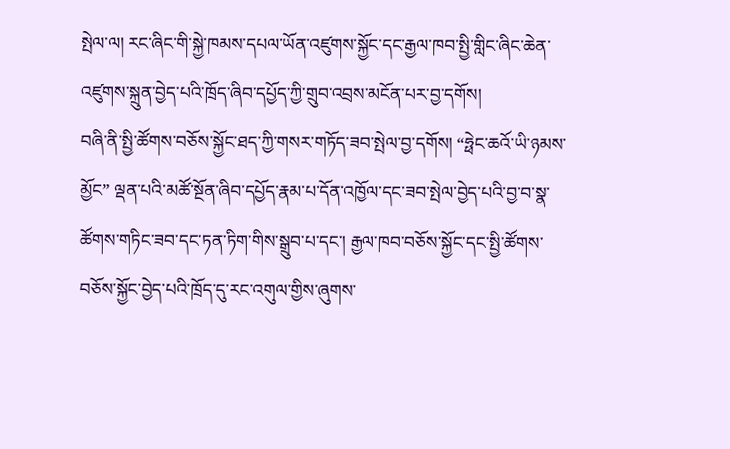སྤེལ་ལ། རང་ཞིང་གི་སྐྱེ་ཁམས་དཔལ་ཡོན་འཛུགས་སྐྱོང་དང་རྒྱལ་ཁབ་སྤྱི་གླིང་ཞིང་ཆེན་འཛུགས་སྐྲུན་བྱེད་པའི་ཁྲོད་ཞིབ་དཔྱོད་ཀྱི་གྲུབ་འབྲས་མངོན་པར་བྱ་དགོས།
བཞི་ནི་སྤྱི་ཚོགས་བཅོས་སྐྱོང་ཐད་ཀྱི་གསར་གཏོད་ཟབ་སྤེལ་བྱ་དགོས། “ཧྥེང་ཆའོ་ཡི་ཉམས་མྱོང” ལྡན་པའི་མཚོ་སྔོན་ཞིབ་དཔྱོད་རྣམ་པ་དོན་འཁྱོལ་དང་ཟབ་སྤེལ་བྱེད་པའི་བྱ་བ་སྣ་ཚོགས་གཏིང་ཟབ་དང་ཏན་ཏིག་གིས་སྒྲུབ་པ་དང་། རྒྱལ་ཁབ་བཅོས་སྐྱོང་དང་སྤྱི་ཚོགས་བཅོས་སྐྱོང་བྱེད་པའི་ཁྲོད་དུ་རང་འགུལ་གྱིས་ཞུགས་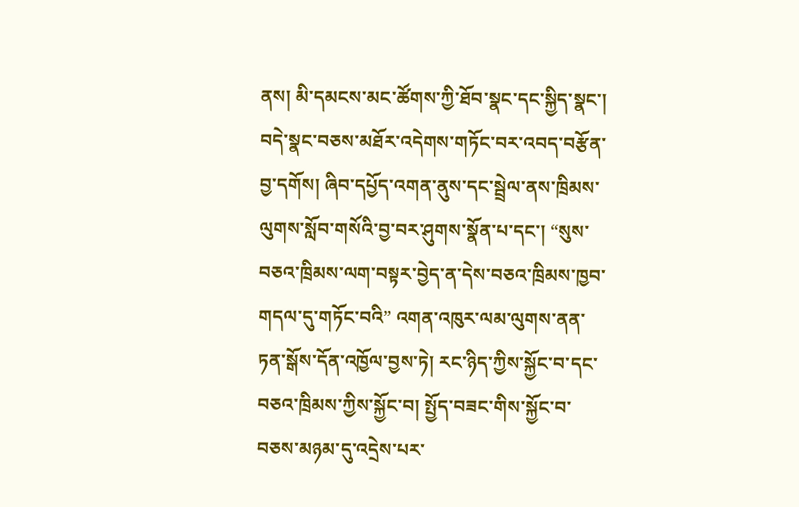ནས། མི་དམངས་མང་ཚོགས་ཀྱི་ཐོབ་སྣང་དང་སྐྱིད་སྣང་། བདེ་སྣང་བཅས་མཐོར་འདེགས་གཏོང་བར་འབད་བརྩོན་བྱ་དགོས། ཞིབ་དཔྱོད་འགན་ནུས་དང་སྦྲེལ་ནས་ཁྲིམས་ལུགས་སློབ་གསོའི་བྱ་བར་ཤུགས་སྣོན་པ་དང་། “སུས་བཅའ་ཁྲིམས་ལག་བསྟར་བྱེད་ན་དེས་བཅའ་ཁྲིམས་ཁྱབ་གདལ་དུ་གཏོང་བའི” འགན་འཁུར་ལམ་ལུགས་ནན་ཏན་སྒོས་དོན་འཁྱོལ་བྱས་ཏེ། རང་ཉིད་ཀྱིས་སྐྱོང་བ་དང་བཅའ་ཁྲིམས་ཀྱིས་སྐྱོང་བ། སྤྱོད་བཟང་གིས་སྐྱོང་བ་བཅས་མཉམ་དུ་འདྲེས་པར་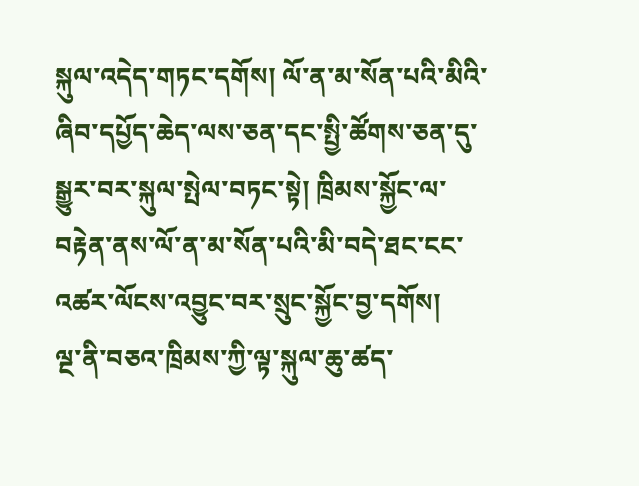སྐུལ་འདེད་གཏང་དགོས། ལོ་ན་མ་སོན་པའི་མིའི་ཞིབ་དཔྱོད་ཆེད་ལས་ཅན་དང་སྤྱི་ཚོགས་ཅན་དུ་སྒྱུར་བར་སྐུལ་སྤེལ་བཏང་སྟེ། ཁྲིམས་སྐྱོང་ལ་བརྟེན་ནས་ལོ་ན་མ་སོན་པའི་མི་བདེ་ཐང་ངང་འཚར་ལོངས་འབྱུང་བར་སྲུང་སྐྱོང་བྱ་དགོས།
ལྔ་ནི་བཅའ་ཁྲིམས་ཀྱི་ལྟ་སྐུལ་ཆུ་ཚད་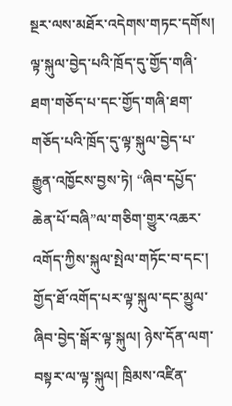སྔར་ལས་མཐོར་འདེགས་གཏང་དགོས། ལྟ་སྐུལ་བྱེད་པའི་ཁྲོད་དུ་གྱོད་གཞི་ཐག་གཅོད་པ་དང་གྱོད་གཞི་ཐག་གཅོད་པའི་ཁྲོད་དུ་ལྟ་སྐུལ་བྱེད་པ་རྒྱུན་འཁྱོངས་བྱས་ཏེ། “ཞིབ་དཔྱོད་ཆེན་པོ་བཞི”ལ་གཅིག་གྱུར་འཆར་འགོད་ཀྱིས་སྐུལ་སྤེལ་གཏོང་བ་དང་། གྱོད་ཐོ་འགོད་པར་ལྟ་སྐུལ་དང་མྱུལ་ཞིབ་བྱེད་སྒོར་ལྟ་སྐུལ། ཉེས་དོན་ལག་བསྟར་ལ་ལྟ་སྐུལ། ཁྲིམས་འཛིན་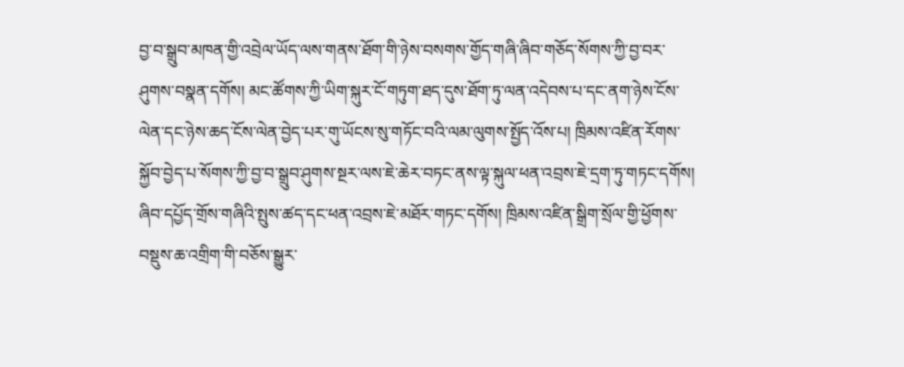བྱ་བ་སྒྲུབ་མཁན་གྱི་འབྲེལ་ཡོད་ལས་གནས་ཐོག་གི་ཉེས་བསགས་གྱོད་གཞི་ཞིབ་གཅོད་སོགས་ཀྱི་བྱ་བར་ཤུགས་བསྣན་དགོས། མང་ཚོགས་ཀྱི་ཡིག་སྐུར་ངོ་གཏུག་ཐད་དུས་ཐོག་ཏུ་ལན་འདེབས་པ་དང་ནག་ཉེས་ངོས་ལེན་དང་ཉེས་ཆད་ངོས་ལེན་བྱེད་པར་གུ་ཡོངས་སུ་གཏོང་བའི་ལམ་ལུགས་སྤྱོད་འོས་པ། ཁྲིམས་འཛིན་རོགས་སྐྱོབ་བྱེད་པ་སོགས་ཀྱི་བྱ་བ་སྒྲུབ་ཤུགས་སྔར་ལས་ཇེ་ཆེར་བཏང་ནས་ལྟ་སྐུལ་ཕན་འབྲས་ཇེ་དྲག་ཏུ་གཏང་དགོས། ཞིབ་དཔྱོད་གྲོས་གཞིའི་སྤུས་ཚད་དང་ཕན་འབྲས་ཇེ་མཐོར་གཏང་དགོས། ཁྲིམས་འཛིན་སྒྲིག་སྲོལ་གྱི་ཕྱོགས་བསྡུས་ཆ་འགྲིག་གི་བཅོས་སྒྱུར་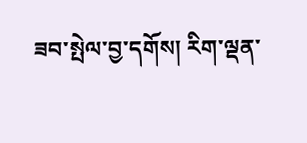ཟབ་སྤེལ་བྱ་དགོས། རིག་ལྡན་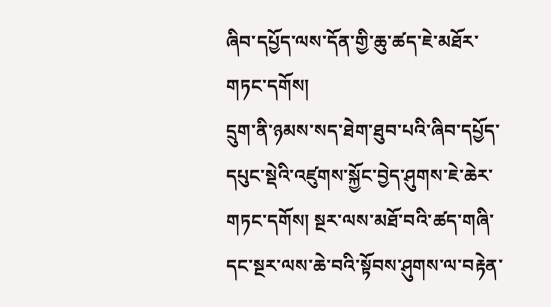ཞིབ་དཔྱོད་ལས་དོན་གྱི་ཆུ་ཚད་ཇེ་མཐོར་གཏང་དགོས།
དྲུག་ནི་ཉམས་སད་ཐེག་ཐུབ་པའི་ཞིབ་དཔྱོད་དཔུང་སྡེའི་འཛུགས་སྐྱོང་བྱེད་ཤུགས་ཇེ་ཆེར་གཏང་དགོས། སྔར་ལས་མཐོ་བའི་ཚད་གཞི་དང་སྔར་ལས་ཆེ་བའི་སྟོབས་ཤུགས་ལ་བརྟེན་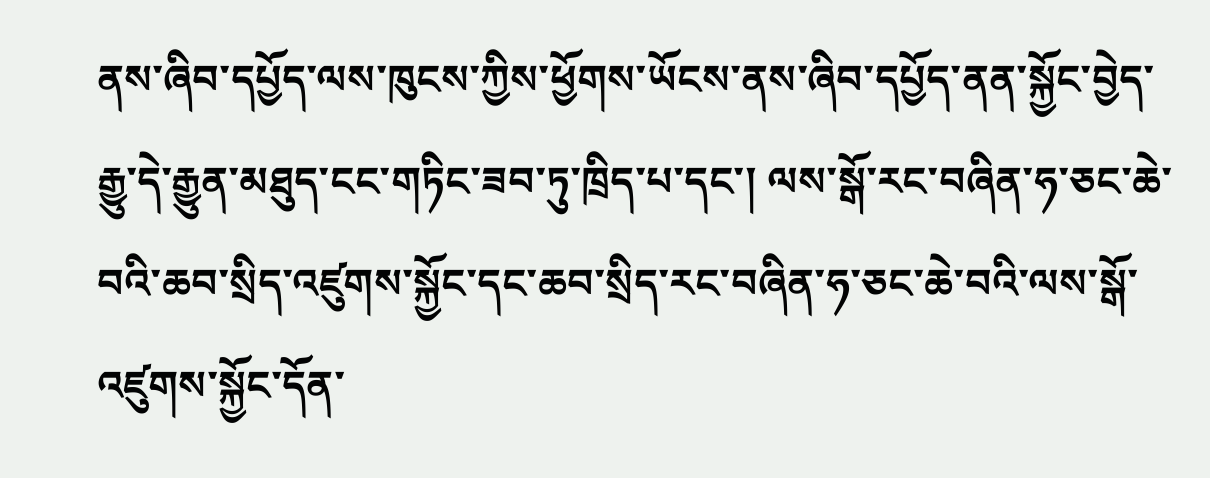ནས་ཞིབ་དཔྱོད་ལས་ཁུངས་ཀྱིས་ཕྱོགས་ཡོངས་ནས་ཞིབ་དཔྱོད་ནན་སྐྱོང་བྱེད་རྒྱུ་དེ་རྒྱུན་མཐུད་ངང་གཏིང་ཟབ་ཏུ་ཁྲིད་པ་དང་། ལས་སྒོ་རང་བཞིན་ཧ་ཅང་ཆེ་བའི་ཆབ་སྲིད་འཛུགས་སྐྱོང་དང་ཆབ་སྲིད་རང་བཞིན་ཧ་ཅང་ཆེ་བའི་ལས་སྒོ་འཛུགས་སྐྱོང་དོན་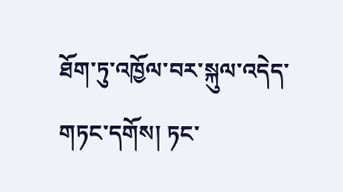ཐོག་ཏུ་འཁྱོལ་བར་སྐུལ་འདེད་གཏང་དགོས། ཏང་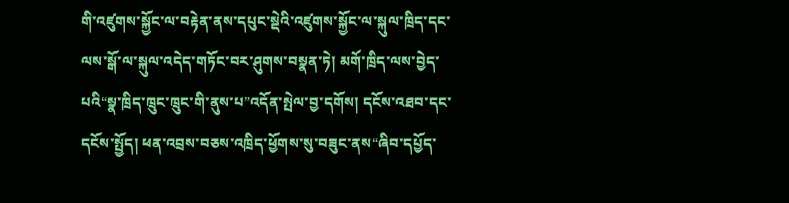གི་འཛུགས་སྐྱོང་ལ་བརྟེན་ནས་དཔུང་སྡེའི་འཛུགས་སྐྱོང་ལ་སྐུལ་ཁྲིད་དང་ལས་སྒོ་ལ་སྐུལ་འདེད་གཏོང་བར་ཤུགས་བསྣན་ཏེ། མགོ་ཁྲིད་ལས་བྱེད་པའི“སྣ་ཁྲིད་ཁྲུང་ཁྲུང་གི་ནུས་པ”འདོན་སྤེལ་བྱ་དགོས། དངོས་འཐབ་དང་དངོས་སྤྱོད། ཕན་འབྲས་བཅས་འཁྲིད་ཕྱོགས་སུ་བཟུང་ནས“ཞིབ་དཔྱོད་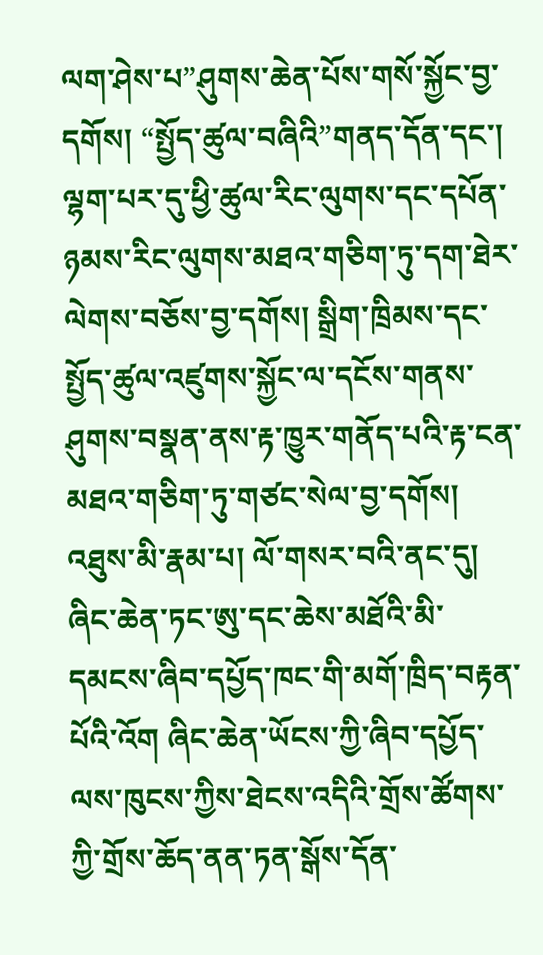ལག་ཤེས་པ”ཤུགས་ཆེན་པོས་གསོ་སྐྱོང་བྱ་དགོས། “སྤྱོད་ཚུལ་བཞིའི”གནད་དོན་དང་། ལྷག་པར་དུ་ཕྱི་ཚུལ་རིང་ལུགས་དང་དཔོན་ཉམས་རིང་ལུགས་མཐའ་གཅིག་ཏུ་དག་ཐེར་ལེགས་བཅོས་བྱ་དགོས། སྒྲིག་ཁྲིམས་དང་སྤྱོད་ཚུལ་འཛུགས་སྐྱོང་ལ་དངོས་གནས་ཤུགས་བསྣན་ནས་རྟ་ཁྱུར་གནོད་པའི་རྟ་ངན་མཐའ་གཅིག་ཏུ་གཙང་སེལ་བྱ་དགོས།
འཐུས་མི་རྣམ་པ། ལོ་གསར་བའི་ནང་དུ། ཞིང་ཆེན་ཏང་ཨུ་དང་ཆེས་མཐོའི་མི་དམངས་ཞིབ་དཔྱོད་ཁང་གི་མགོ་ཁྲིད་བརྟན་པོའི་འོག ཞིང་ཆེན་ཡོངས་ཀྱི་ཞིབ་དཔྱོད་ལས་ཁུངས་ཀྱིས་ཐེངས་འདིའི་གྲོས་ཚོགས་ཀྱི་གྲོས་ཆོད་ནན་ཏན་སྒོས་དོན་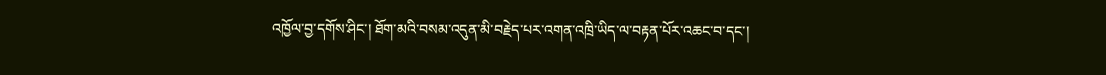འཁྱོལ་བྱ་དགོས་ཤིང་། ཐོག་མའི་བསམ་འདུན་མི་བརྗེད་པར་འགན་འཁྲི་ཡིད་ལ་བརྟན་པོར་འཆང་བ་དང་།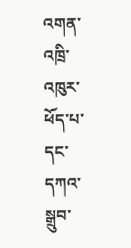འགན་འཁྲི་འཁུར་ཕོད་པ་དང་དཀའ་སྒྲུབ་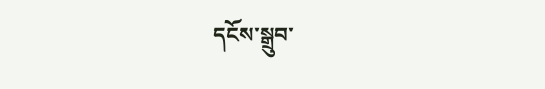དངོས་སྒྲུབ་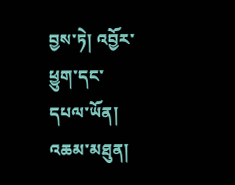བྱས་ཏེ། འབྱོར་ཕྱུག་དང་དཔལ་ཡོན། འཆམ་མཐུན།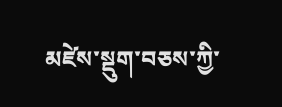མཛེས་སྡུག་བཅས་ཀྱི་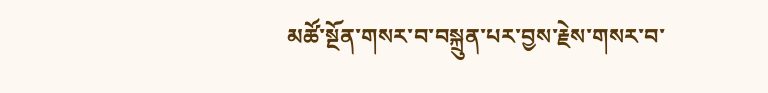མཚོ་སྔོན་གསར་བ་བསྐྲུན་པར་བྱས་རྗེས་གསར་བ་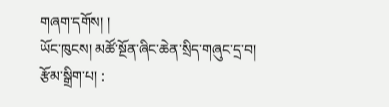གཞག་དགོས། །
ཡོང་ཁུངས། མཚོ་སྔོན་ཞིང་ཆེན་སྲིད་གཞུང་དྲ་བ།
རྩོམ་སྒྲིག་པ། :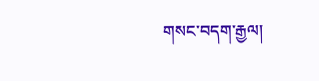གསང་བདག་རྒྱལ།